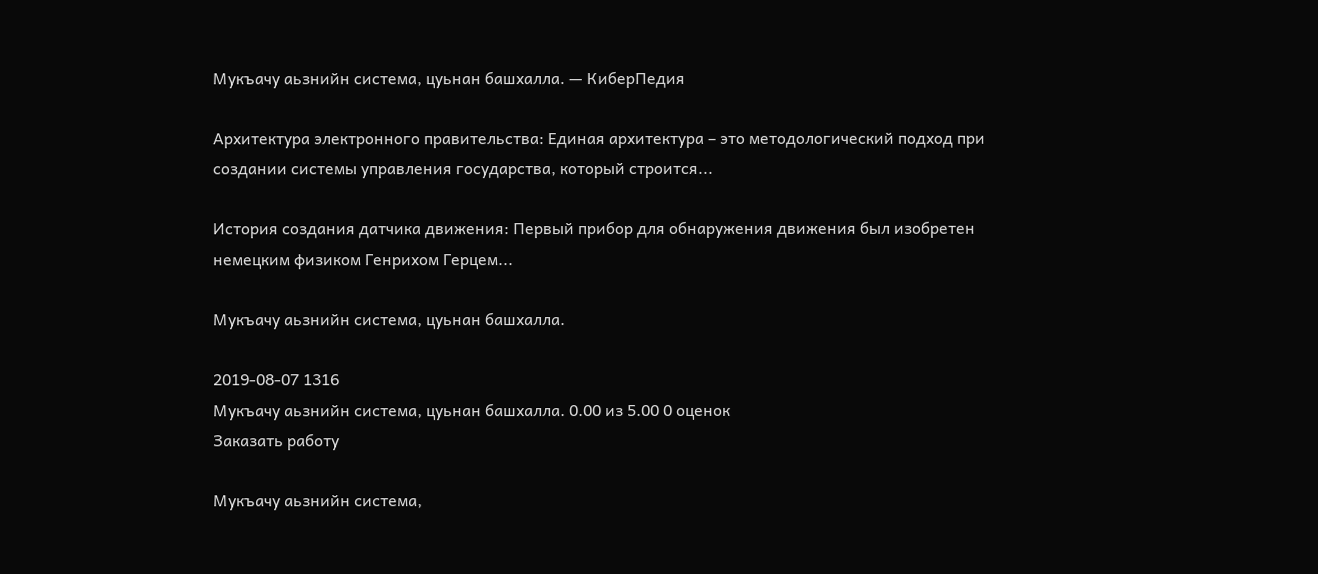Мукъачу аьзнийн система, цуьнан башхалла. — КиберПедия

Архитектура электронного правительства: Единая архитектура – это методологический подход при создании системы управления государства, который строится...

История создания датчика движения: Первый прибор для обнаружения движения был изобретен немецким физиком Генрихом Герцем...

Мукъачу аьзнийн система, цуьнан башхалла.

2019-08-07 1316
Мукъачу аьзнийн система, цуьнан башхалла. 0.00 из 5.00 0 оценок
Заказать работу

Мукъачу аьзнийн система,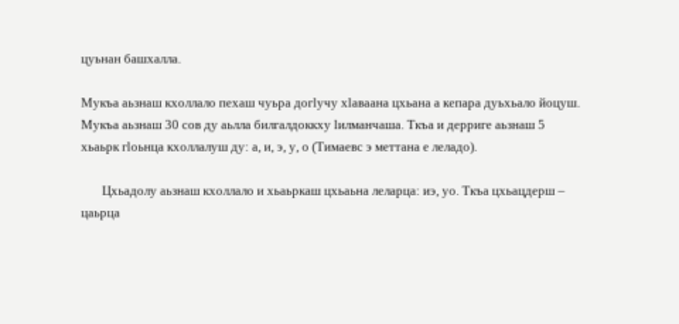цуьнан башхалла.

Мукъа аьзнаш кхоллало пехаш чуьра догlучу хlаваана цхьана а кепара дуьхьало йоцуш. Мукъа аьзнаш 30 сов ду аьлла билгалдоккху lилманчаша. Ткъа и дерриге аьзнаш 5 хьаьрк гlоьнца кхоллалуш ду: а, и, э, у, о (Тимаевс э меттана е леладо).

       Цхьадолу аьзнаш кхоллало и хьаьркаш цхьаьна леларца: иэ, уо. Ткъа цхьацдерш – цаьрца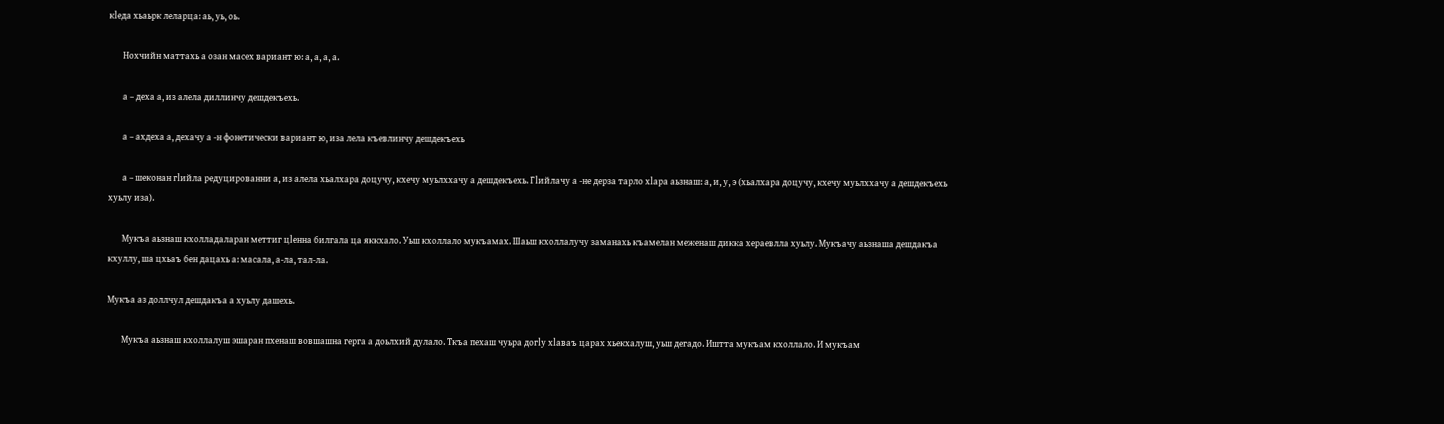кlеда хьаьрк леларца: аь, уь, оь.

       Нохчийн маттахь а озан масех вариант ю: а, а, а, а.

       а – деха а, из алела диллинчу дешдекъехь.

       а – ахдеха а, дехачу а -н фонетически вариант ю, иза лела къевлинчу дешдекъехь

       а – шеконан гlийла редуцированни а, из алела хьалхара доцучу, кхечу муьлххачу а дешдекъехь. Гlийлачу а -не дерза тарло хlара аьзнаш: а, и, у, э (хьалхара доцучу, кхечу муьлххачу а дешдекъехь хуьлу иза).

       Мукъа аьзнаш кхолладаларан меттиг цlенна билгала ца яккхало. Уьш кхоллало мукъамах. Шаьш кхоллалучу заманахь къамелан меженаш дикка хераевлла хуьлу. Мукъачу аьзнаша дешдакъа кхуллу, ша цхьаъ бен дацахь а: масала, а-ла, тал-ла.

Мукъа аз доллчул дешдакъа а хуьлу дашехь.

       Мукъа аьзнаш кхоллалуш эшаран пхенаш вовшашна герга а доьлхий дулало. Ткъа пехаш чуьра догlу хlаваъ царах хьекхалуш, уьш дегадо. Иштта мукъам кхоллало. И мукъам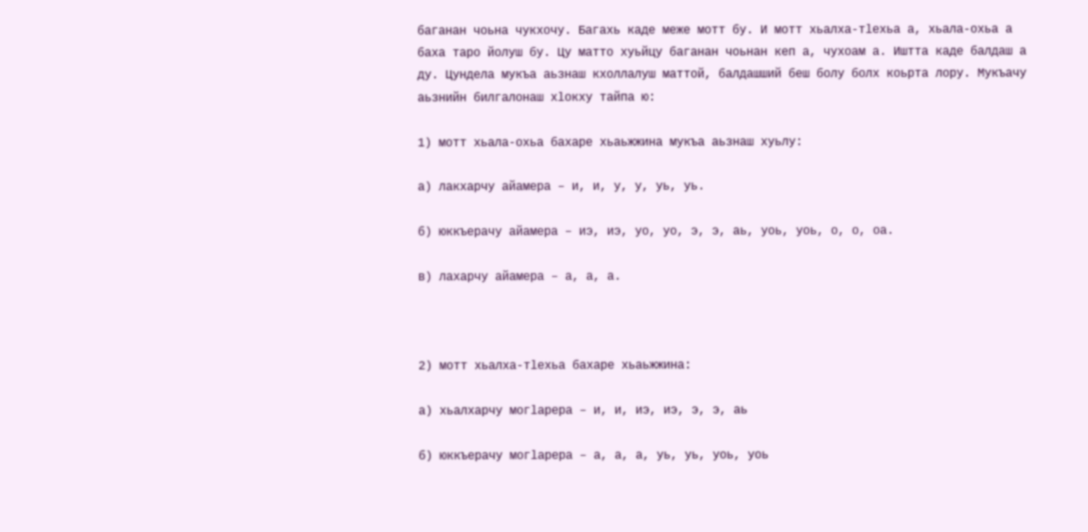баганан чоьна чукхочу. Багахь каде меже мотт бу. И мотт хьалха-тlехьа а, хьала-охьа а баха таро йолуш бу. Цу матто хуьйцу баганан чоьнан кеп а, чухоам а. Иштта каде балдаш а ду. Цундела мукъа аьзнаш кхоллалуш маттой, балдашший беш болу болх коьрта лору. Мукъачу аьзнийн билгалонаш хlокху тайпа ю:

1) мотт хьала-охьа бахаре хьаьжжина мукъа аьзнаш хуьлу:

а) лакхарчу айамера – и, и, у, у, уь, уь.

б) юккъерачу айамера – иэ, иэ, уо, уо, э, э, аь, уоь, уоь, о, о, оа.

в) лахарчу айамера – а, а, а.



2) мотт хьалха-тlехьа бахаре хьаьжжина:

а) хьалхарчу могlарера – и, и, иэ, иэ, э, э, аь

б) юккъерачу могlарера – а, а, а, уь, уь, уоь, уоь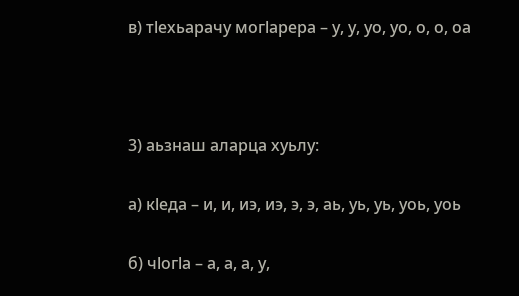в) тlехьарачу могlарера – у, у, уо, уо, о, о, оа



3) аьзнаш аларца хуьлу:

а) кlеда – и, и, иэ, иэ, э, э, аь, уь, уь, уоь, уоь

б) чlогlа – а, а, а, у,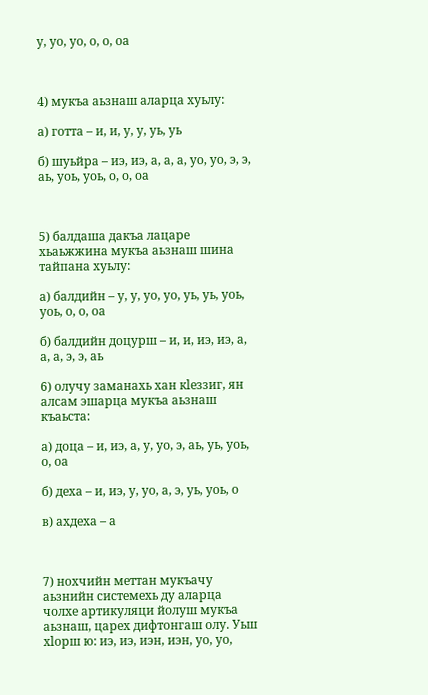у, уо, уо, о, о, оа



4) мукъа аьзнаш аларца хуьлу:

а) готта – и, и, у, у, уь, уь

б) шуьйра – иэ, иэ, а, а, а, уо, уо, э, э, аь, уоь, уоь, о, о, оа



5) балдаша дакъа лацаре хьаьжжина мукъа аьзнаш шина тайпана хуьлу:

а) балдийн – у, у, уо, уо, уь, уь, уоь, уоь, о, о, оа

б) балдийн доцурш – и, и, иэ, иэ, а, а, а, э, э, аь

6) олучу заманахь хан кlеззиг, ян алсам эшарца мукъа аьзнаш къаьста:

а) доца – и, иэ, а, у, уо, э, аь, уь, уоь, о, оа

б) деха – и, иэ, у, уо, а, э, уь, уоь, о

в) ахдеха – а



7) нохчийн меттан мукъачу аьзнийн системехь ду аларца чолхе артикуляци йолуш мукъа аьзнаш, царех дифтонгаш олу. Уьш хlорш ю: иэ, иэ, иэн, иэн, уо, уо,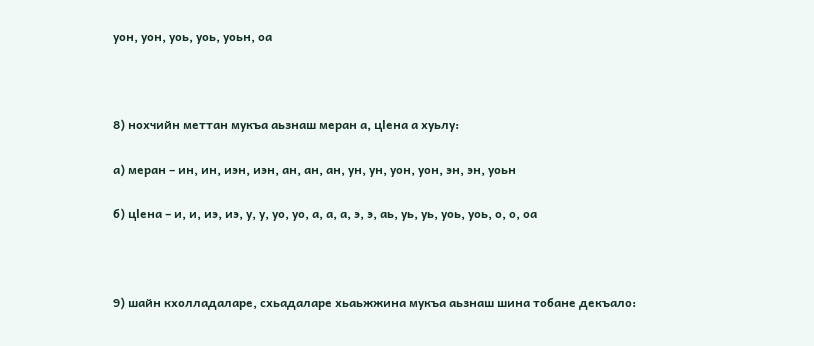уон, уон, уоь, уоь, уоьн, оа



8) нохчийн меттан мукъа аьзнаш меран а, цlена а хуьлу:

а) меран – ин, ин, иэн, иэн, ан, ан, ан, ун, ун, уон, уон, эн, эн, уоьн

б) цlена – и, и, иэ, иэ, у, у, уо, уо, а, а, а, э, э, аь, уь, уь, уоь, уоь, о, о, оа



9) шайн кхолладаларе, схьадаларе хьаьжжина мукъа аьзнаш шина тобане декъало: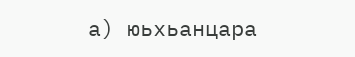а) юьхьанцара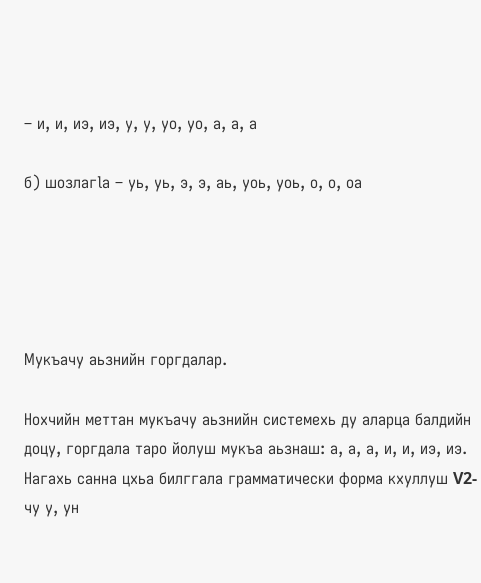– и, и, иэ, иэ, у, у, уо, уо, а, а, а

б) шозлагlа – уь, уь, э, э, аь, уоь, уоь, о, о, оа





Мукъачу аьзнийн горгдалар.

Нохчийн меттан мукъачу аьзнийн системехь ду аларца балдийн доцу, горгдала таро йолуш мукъа аьзнаш: а, а, а, и, и, иэ, иэ. Нагахь санна цхьа билггала грамматически форма кхуллуш V2-чу у, ун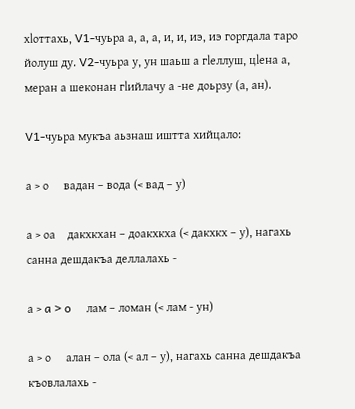хlоттахь, V1-чуьра а, а, а, и, и, иэ, иэ горгдала таро йолуш ду. V2-чуьра у, ун шаьш а гlеллуш, цlена а, меран а шеконан гlийлачу а -не доьрзу (а, ан).

V1-чуьра мукъа аьзнаш иштта хийцало:

а > о     вадан – вода (< вад – у)

а > оа    дакхкхан – доакхкха (< дакхкх – у), нагахь санна дешдакъа деллалахь -

а > a > o     лам – ломан (< лам - ун)

а > о     алан – ола (< ал – у), нагахь санна дешдакъа къовлалахь -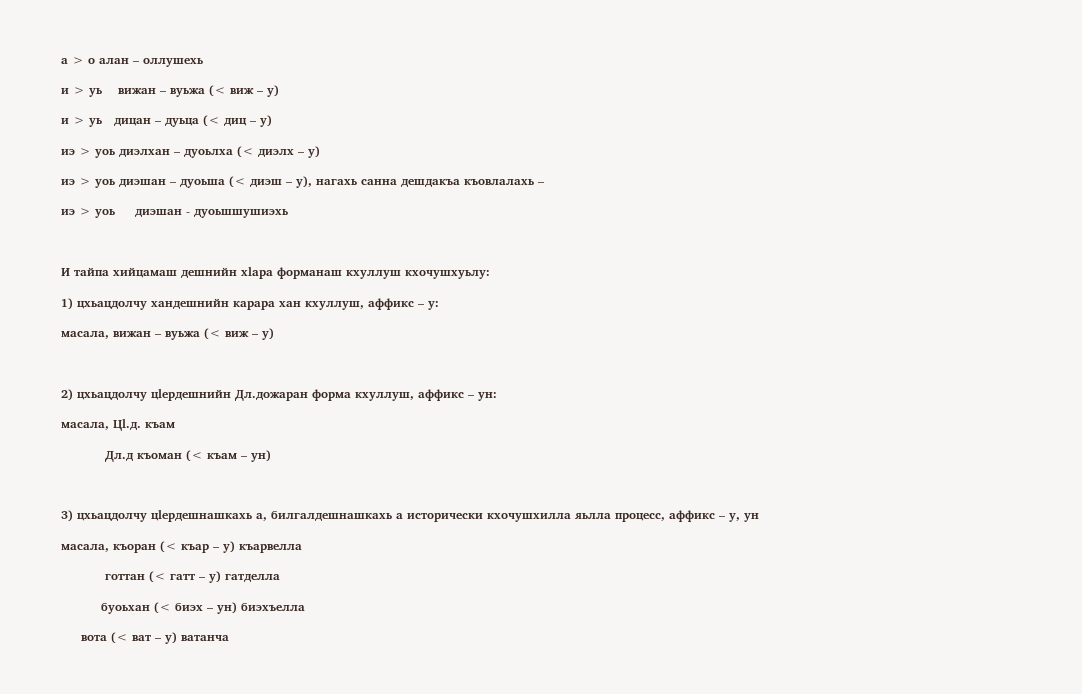а > о алан – оллушехь

и > уь    вижан – вуьжа (< виж – у)

и > уь   дицан – дуьца (< диц – у)

иэ > уоь диэлхан – дуоьлха (< диэлх – у)

иэ > уоь диэшан – дуоьша (< диэш – у), нагахь санна дешдакъа къовлалахь –

иэ > уоь     диэшан - дуоьшшушиэхь



И тайпа хийцамаш дешнийн хlара форманаш кхуллуш кхочушхуьлу:

1) цхьацдолчу хандешнийн карара хан кхуллуш, аффикс – у:

масала, вижан – вуьжа (< виж – у)



2) цхьацдолчу цlердешнийн Дл.дожаран форма кхуллуш, аффикс – ун:

масала, Цl.д. къам

           Дл.д къоман (< къам – ун)



3) цхьацдолчу цlердешнашкахь а, билгалдешнашкахь а исторически кхочушхилла яьлла процесс, аффикс – у, ун

масала, къоран (< къар – у) къарвелла

           готтан (< гатт – у) гатделла

          буоьхан (< биэх – ун) биэхъелла

     вота (< ват – у) ватанча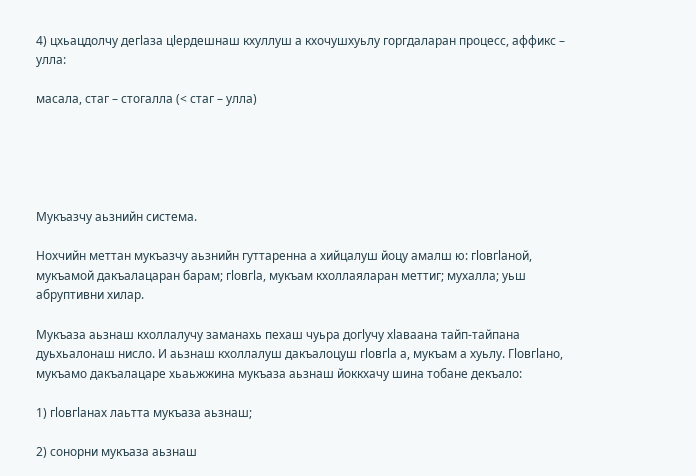4) цхьацдолчу дегlаза цlердешнаш кхуллуш а кхочушхуьлу горгдаларан процесс, аффикс – улла:

масала, стаг – стогалла (< стаг – улла)





Мукъазчу аьзнийн система.

Нохчийн меттан мукъазчу аьзнийн гуттаренна а хийцалуш йоцу амалш ю: гlовгlаной, мукъамой дакъалацаран барам; гlовгlа, мукъам кхоллаяларан меттиг; мухалла; уьш абруптивни хилар.

Мукъаза аьзнаш кхоллалучу заманахь пехаш чуьра догlучу хlаваана тайп-тайпана дуьхьалонаш нисло. И аьзнаш кхоллалуш дакъалоцуш гlовгlа а, мукъам а хуьлу. Гlовгlано, мукъамо дакъалацаре хьаьжжина мукъаза аьзнаш йоккхачу шина тобане декъало:

1) гlовгlанах лаьтта мукъаза аьзнаш;

2) сонорни мукъаза аьзнаш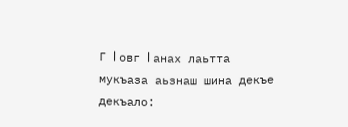Г l овг l анах лаьтта мукъаза аьзнаш шина декъе декъало: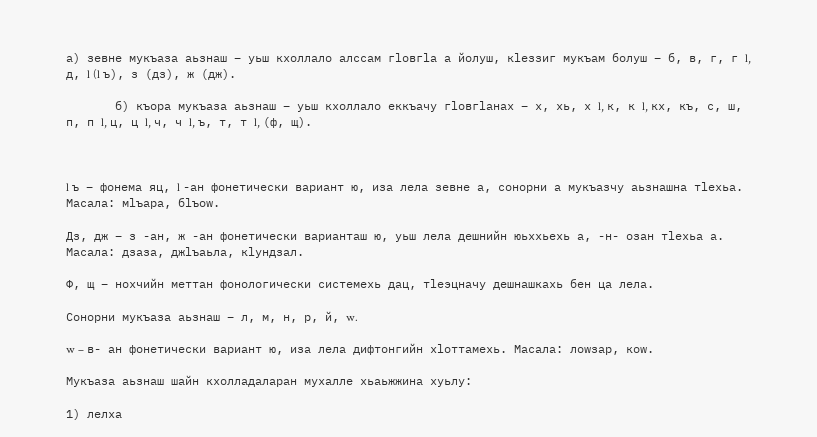а) зевне мукъаза аьзнаш – уьш кхоллало алссам гlовгlа а йолуш, кlеззиг мукъам болуш – б, в, г, г l, д, l (l ъ), з (дз), ж (дж).

       б) къора мукъаза аьзнаш – уьш кхоллало еккъачу гlовгlанах – х, хь, х l, к, к l, кх, къ, с, ш, п, п l, ц, ц l, ч, ч l, ъ, т, т l, (ф, щ).



l ъ – фонема яц, l -ан фонетически вариант ю, иза лела зевне а, сонорни а мукъазчу аьзнашна тlехьа. Масала: мlъара, бlъоw.

Дз, дж – з -ан, ж -ан фонетически варианташ ю, уьш лела дешнийн юьххьехь а, -н- озан тlехьа а. Масала: дзаза, джlъаьла, кlундзал.

Ф, щ – нохчийн меттан фонологически системехь дац, тlеэцначу дешнашкахь бен ца лела.

Сонорни мукъаза аьзнаш – л, м, н, р, й, w.

w – в- ан фонетически вариант ю, иза лела дифтонгийн хlоттамехь. Масала: лоwзар, коw.

Мукъаза аьзнаш шайн кхолладаларан мухалле хьаьжжина хуьлу:

1) лелха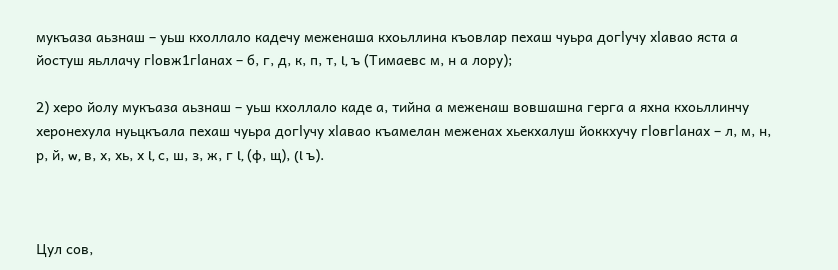мукъаза аьзнаш – уьш кхоллало кадечу меженаша кхоьллина къовлар пехаш чуьра догlучу хlавао яста а йостуш яьллачу гlовж1гlанах – б, г, д, к, п, т, l, ъ (Тимаевс м, н а лору);

2) херо йолу мукъаза аьзнаш – уьш кхоллало каде а, тийна а меженаш вовшашна герга а яхна кхоьллинчу херонехула нуьцкъала пехаш чуьра догlучу хlавао къамелан меженах хьекхалуш йоккхучу гlовгlанах – л, м, н, р, й, w, в, х, хь, х l, с, ш, з, ж, г l, (ф, щ), (l ъ).



Цул сов,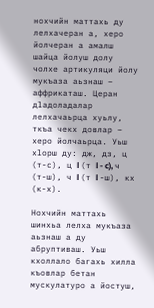нохчийн маттахь ду лелхачеран а, херо йолчеран а амалш шайца йолуш долу чолхе артикуляци йолу мукъаза аьзнаш – аффрикаташ. Церан дlадоладалар лелхачаьрца хуьлу, ткъа чекх довлар – херо йолчаьрца. Уьш хlорш ду: дж, дз, ц (т-с), ц l (т l - c), ч (т-ш), ч l (т l -ш), кх (к-х).

Нохчийн маттахь шинхьа лелха мукъаза аьзнаш а ду абруптиваш. Уьш кхоллало багахь хилла къовлар бетан мускулатуро а йостуш,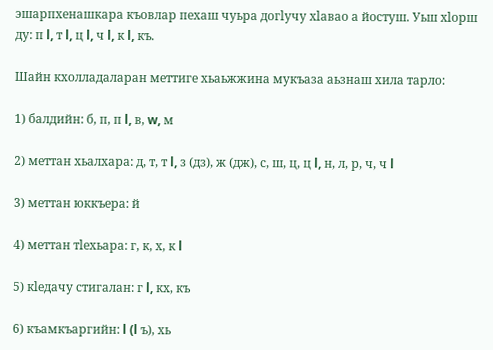эшарпхенашкара къовлар пехаш чуьра догlучу хlавао а йостуш. Уьш хlорш ду: п l, т l, ц l, ч l, к l, къ.

Шайн кхолладаларан меттиге хьаьжжина мукъаза аьзнаш хила тарло:

1) балдийн: б, п, п l, в, w, м

2) меттан хьалхара: д, т, т l, з (дз), ж (дж), с, ш, ц, ц l, н, л, р, ч, ч l

3) меттан юккъера: й

4) меттан тlехьара: г, к, х, к l

5) кlедачу стигалан: г l, кх, къ

6) къамкъаргийн: l (l ъ), хь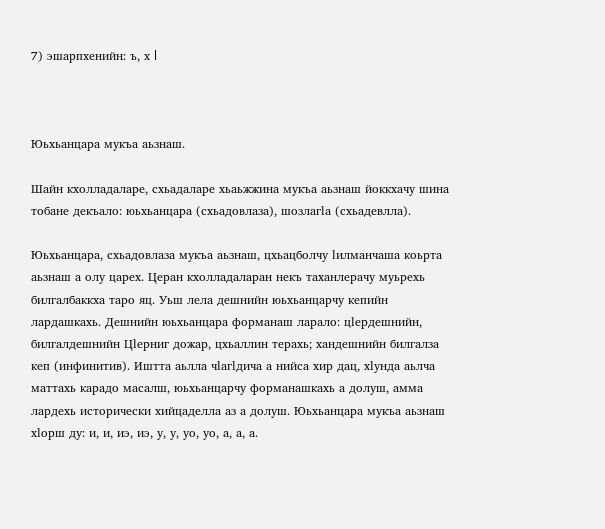7) эшарпхенийн: ъ, х l



Юьхьанцара мукъа аьзнаш.

Шайн кхолладаларе, схьадаларе хьаьжжина мукъа аьзнаш йоккхачу шина тобане декъало: юьхьанцара (схьадовлаза), шозлагlа (схьадевлла).

Юьхьанцара, схьадовлаза мукъа аьзнаш, цхьацболчу lилманчаша коьрта аьзнаш а олу царех. Церан кхолладаларан некъ таханлерачу муьрехь билгалбаккха таро яц. Уьш лела дешнийн юьхьанцарчу кепийн лардашкахь. Дешнийн юьхьанцара форманаш ларало: цlердешнийн, билгалдешнийн Цlерниг дожар, цхьаллин терахь; хандешнийн билгалза кеп (инфинитив). Иштта аьлла чlагlдича а нийса хир дац, хlунда аьлча маттахь карадо масалш, юьхьанцарчу форманашкахь а долуш, амма лардехь исторически хийцаделла аз а долуш. Юьхьанцара мукъа аьзнаш хlорш ду: и, и, иэ, иэ, у, у, уо, уо, а, а, а.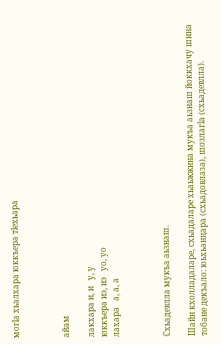могlа хьалхара юккъера тlехьара



айам

лакхара и, и   у, у
юккъера иэ, иэ   уо, уо
лахара   а, а, а



Схьадевлла мукъа аьзнаш.

Шайн кхолладаларе, схьадаларе хьаьжжина мукъа аьзнаш йоккхачу шина тобане декъало: юьхьанцара (схьадовлаза), шозлагlа (схьадевлла).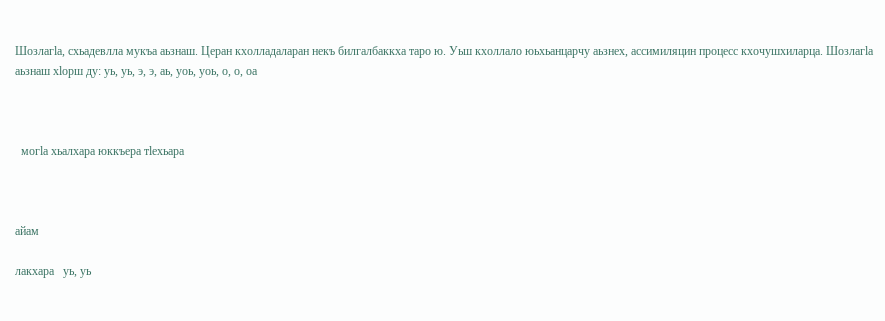Шозлагlа, схьадевлла мукъа аьзнаш. Церан кхолладаларан некъ билгалбаккха таро ю. Уьш кхоллало юьхьанцарчу аьзнех, ассимиляцин процесс кхочушхиларца. Шозлагlа аьзнаш хlорш ду: уь, уь, э, э, аь, уоь, уоь, о, о, оа



  могlа хьалхара юккъера тlехьара



айам

лакхара   уь, уь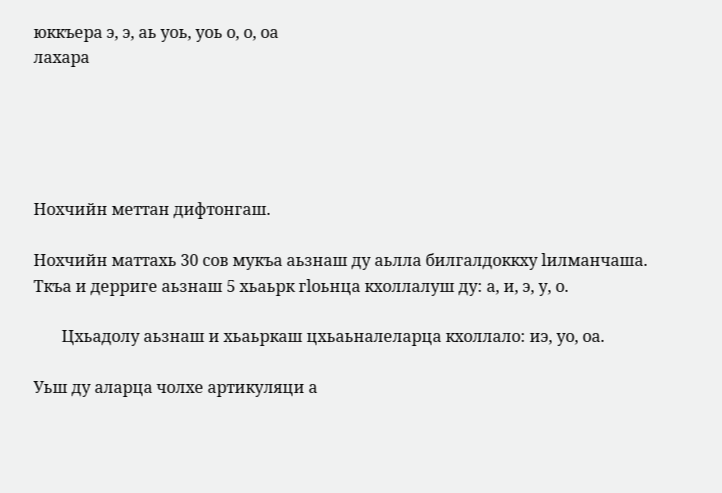юккъера э, э, аь уоь, уоь о, о, оа
лахара





Нохчийн меттан дифтонгаш.

Нохчийн маттахь 30 сов мукъа аьзнаш ду аьлла билгалдоккху lилманчаша. Ткъа и дерриге аьзнаш 5 хьаьрк гlоьнца кхоллалуш ду: а, и, э, у, о.

       Цхьадолу аьзнаш и хьаьркаш цхьаьналеларца кхоллало: иэ, уо, оа.

Уьш ду аларца чолхе артикуляци а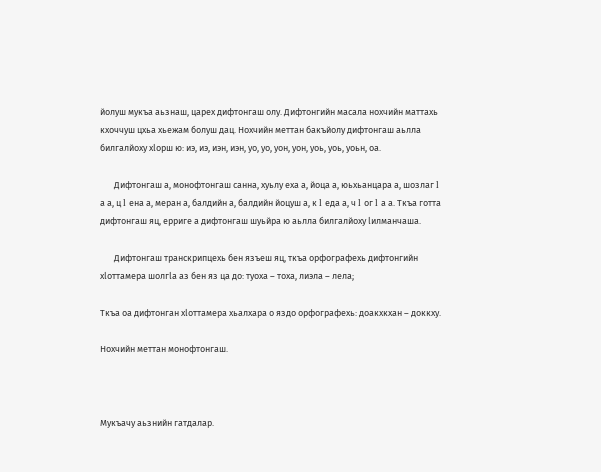йолуш мукъа аьзнаш, царех дифтонгаш олу. Дифтонгийн масала нохчийн маттахь кхоччуш цхьа хьежам болуш дац. Нохчийн меттан бакъйолу дифтонгаш аьлла билгалйоху хlорш ю: иэ, иэ, иэн, иэн, уо, уо, уон, уон, уоь, уоь, уоьн, оа.

       Дифтонгаш а, монофтонгаш санна, хуьлу еха а, йоца а, юьхьанцара а, шозлаг l а а, ц l ена а, меран а, балдийн а, балдийн йоцуш а, к l еда а, ч l ог l а а. Ткъа готта дифтонгаш яц, ерриге а дифтонгаш шуьйра ю аьлла билгалйоху lилманчаша.

       Дифтонгаш транскрипцехь бен язъеш яц, ткъа орфографехь дифтонгийн хlоттамера шолгlа аз бен яз ца до: туоха – тоха, лиэла – лела;

Ткъа оа дифтонган хlоттамера хьалхара о яздо орфографехь: доакхкхан – доккху.

Нохчийн меттан монофтонгаш.



Мукъачу аьзнийн гатдалар.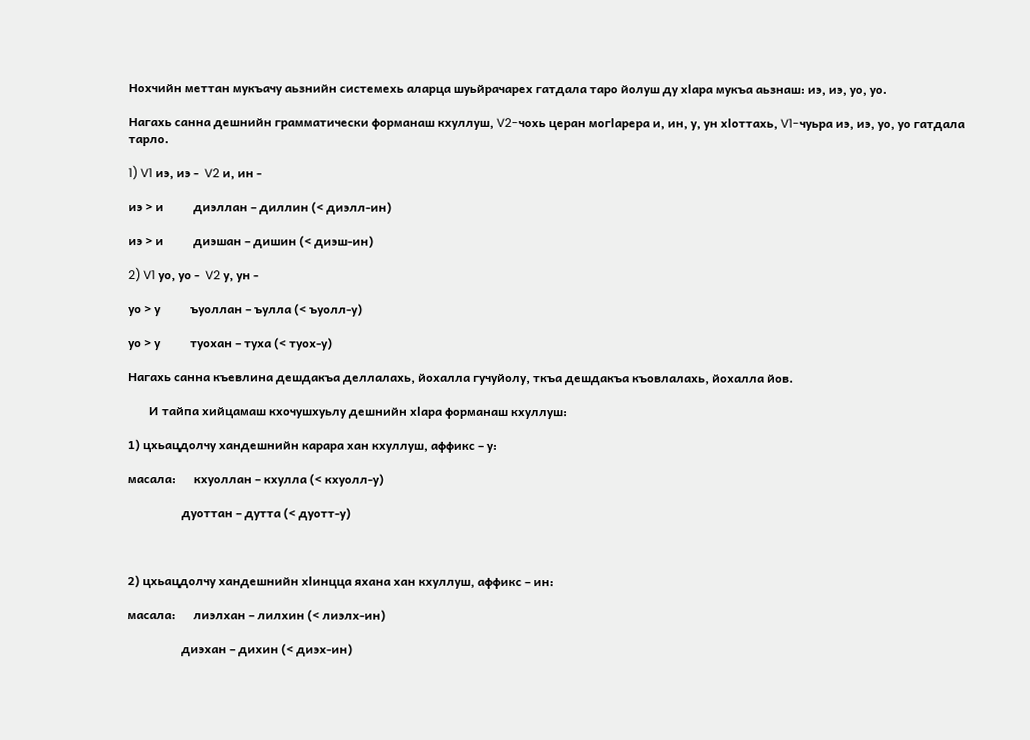Нохчийн меттан мукъачу аьзнийн системехь аларца шуьйрачарех гатдала таро йолуш ду хlара мукъа аьзнаш: иэ, иэ, уо, уо.

Нагахь санна дешнийн грамматически форманаш кхуллуш, V2-чохь церан могlарера и, ин, у, ун хlоттахь, V1-чуьра иэ, иэ, уо, уо гатдала тарло.

1) V1 иэ, иэ -  V2 и, ин -

иэ > и          диэллан – диллин (< диэлл-ин)

иэ > и          диэшан – дишин (< диэш-ин)

2) V1 уо, уо -  V2 у, ун -

уо > у          ъуоллан – ъулла (< ъуолл-у)

уо > у          туохан – туха (< туох-у)

Нагахь санна къевлина дешдакъа деллалахь, йохалла гучуйолу, ткъа дешдакъа къовлалахь, йохалла йов.

       И тайпа хийцамаш кхочушхуьлу дешнийн хlара форманаш кхуллуш:

1) цхьацдолчу хандешнийн карара хан кхуллуш, аффикс – у:

масала:      кхуоллан – кхулла (< кхуолл-у)

                  дуоттан – дутта (< дуотт-у)



2) цхьацдолчу хандешнийн хlинцца яхана хан кхуллуш, аффикс – ин:

масала:      лиэлхан – лилхин (< лиэлх-ин)

                  диэхан – дихин (< диэх-ин)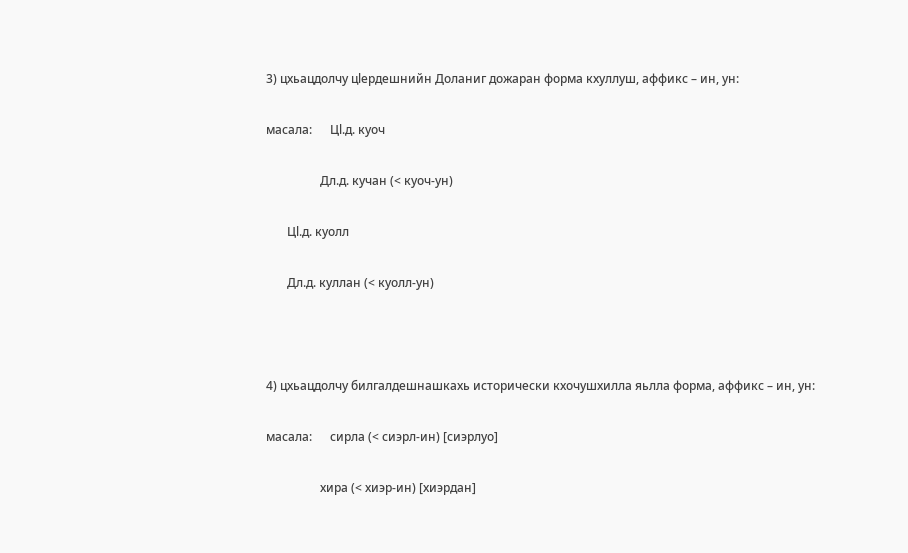3) цхьацдолчу цlердешнийн Доланиг дожаран форма кхуллуш, аффикс – ин, ун:

масала:      Цl.д. куоч

                  Дл.д. кучан (< куоч-ун)

       Цl.д. куолл

       Дл.д. куллан (< куолл-ун)



4) цхьацдолчу билгалдешнашкахь исторически кхочушхилла яьлла форма, аффикс – ин, ун:

масала:      сирла (< сиэрл-ин) [сиэрлуо]

                  хира (< хиэр-ин) [хиэрдан]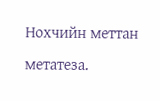Нохчийн меттан метатеза.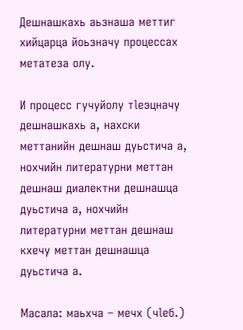Дешнашкахь аьзнаша меттиг хийцарца йоьзначу процессах метатеза олу.

И процесс гучуйолу тlеэцначу дешнашкахь а, нахски меттанийн дешнаш дуьстича а, нохчийн литературни меттан дешнаш диалектни дешнашца дуьстича а, нохчийн литературни меттан дешнаш кхечу меттан дешнашца дуьстича а.

Масала: маьхча – мечх (чlеб.)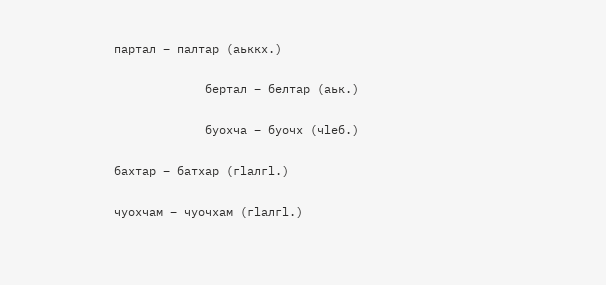партал – палтар (аьккх.)

             бертал – белтар (аьк.)

             буохча – буочх (чlеб.)

бахтар – батхар (гlалгl.)

чуохчам – чуочхам (гlалгl.)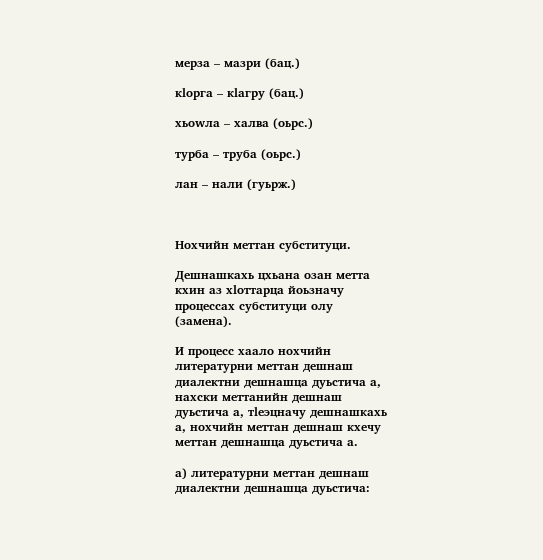мерза – мазри (бац.)

кlорга – кlагру (бац.)

хьоwла – халва (оьрс.)

турба – труба (оьрс.)

лан – нали (гуьрж.)



Нохчийн меттан субституци.

Дешнашкахь цхьана озан метта кхин аз хlоттарца йоьзначу процессах субституци олу (замена).

И процесс хаало нохчийн литературни меттан дешнаш диалектни дешнашца дуьстича а, нахски меттанийн дешнаш дуьстича а, тlеэцначу дешнашкахь а, нохчийн меттан дешнаш кхечу меттан дешнашца дуьстича а.

а) литературни меттан дешнаш диалектни дешнашца дуьстича: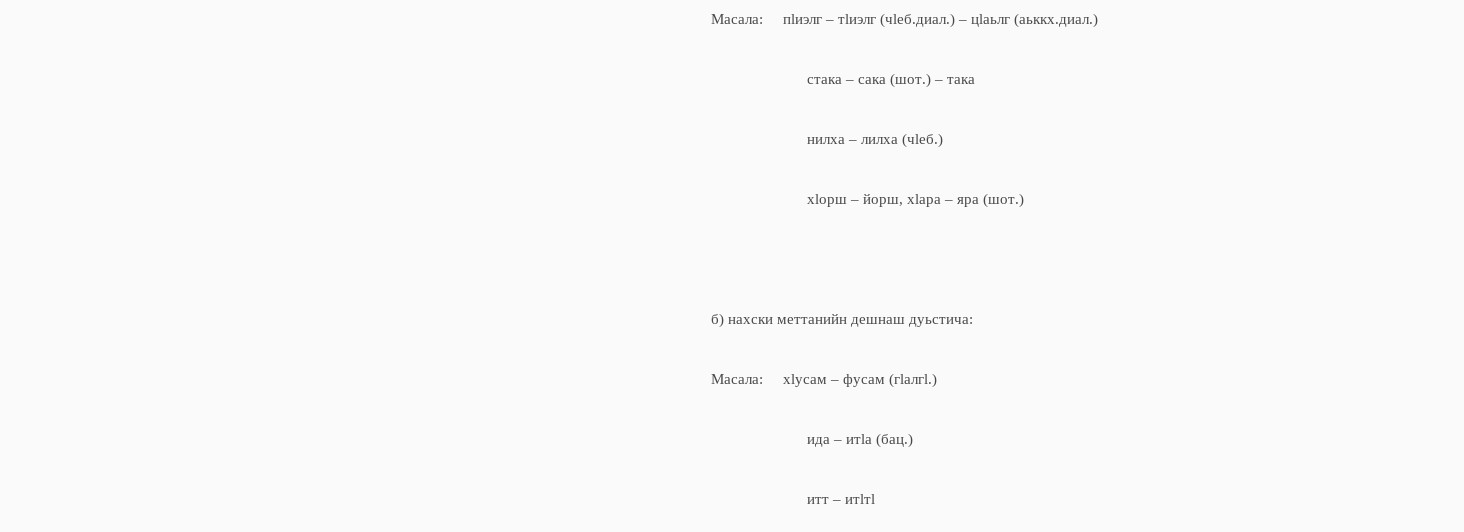Масала:     пlиэлг – тlиэлг (чlеб.диал.) – цlаьлг (аьккх.диал.)

                        стака – сака (шот.) – така

                        нилха – лилха (чlеб.)

                        хlорш – йорш, хlара – яра (шот.)



б) нахски меттанийн дешнаш дуьстича:

Масала:     хlусам – фусам (гlалгl.)

                        ида – итlа (бац.)

                        итт – итlтl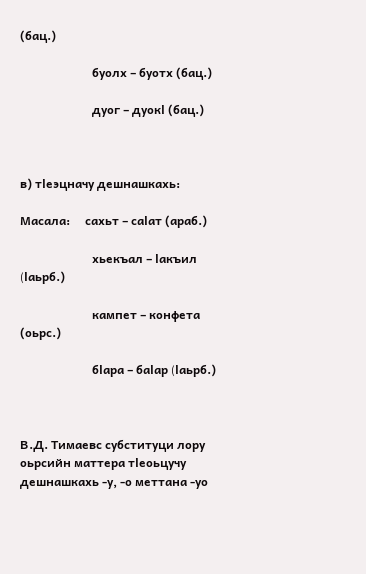(бац.)

                        буолх – буотх (бац.)

                        дуог – дуокl (бац.)



в) тlеэцначу дешнашкахь:

Масала:     сахьт – саlат (араб.)

                        хьекъал – lакъил (lаьрб.)

                        кампет – конфета (оьрс.)

                        бlара – баlар (lаьрб.)



В.Д. Тимаевс субституци лору оьрсийн маттера тlеоьцучу дешнашкахь -у, -о меттана -уо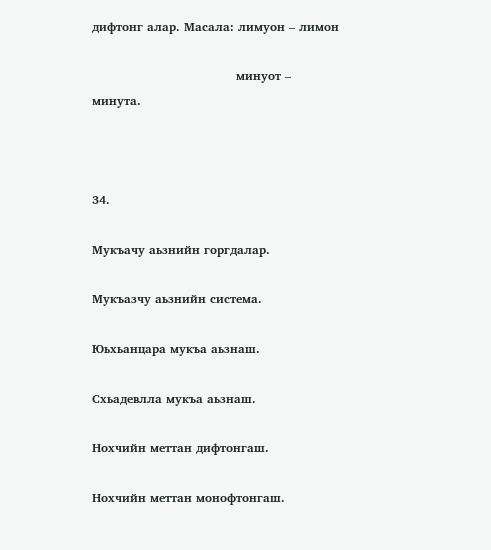дифтонг алар. Масала: лимуон – лимон

                                    минуот – минута.



34.

Мукъачу аьзнийн горгдалар.

Мукъазчу аьзнийн система.

Юьхьанцара мукъа аьзнаш.

Схьадевлла мукъа аьзнаш.

Нохчийн меттан дифтонгаш.

Нохчийн меттан монофтонгаш.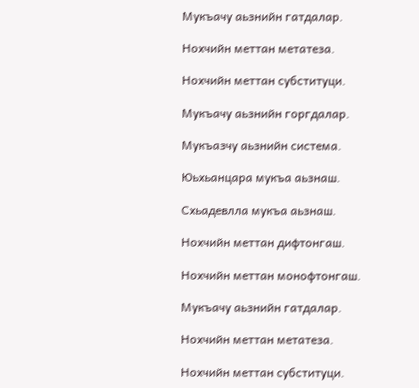Мукъачу аьзнийн гатдалар.

Нохчийн меттан метатеза.

Нохчийн меттан субституци.

Мукъачу аьзнийн горгдалар.

Мукъазчу аьзнийн система.

Юьхьанцара мукъа аьзнаш.

Схьадевлла мукъа аьзнаш.

Нохчийн меттан дифтонгаш.

Нохчийн меттан монофтонгаш.

Мукъачу аьзнийн гатдалар.

Нохчийн меттан метатеза.

Нохчийн меттан субституци.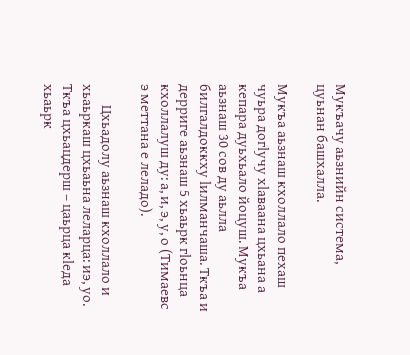Мукъачу аьзнийн система, цуьнан башхалла.

Мукъа аьзнаш кхоллало пехаш чуьра догlучу хlаваана цхьана а кепара дуьхьало йоцуш. Мукъа аьзнаш 30 сов ду аьлла билгалдоккху lилманчаша. Ткъа и дерриге аьзнаш 5 хьаьрк гlоьнца кхоллалуш ду: а, и, э, у, о (Тимаевс э меттана е леладо).

       Цхьадолу аьзнаш кхоллало и хьаьркаш цхьаьна леларца: иэ, уо. Ткъа цхьацдерш – цаьрца кlеда хьаьрк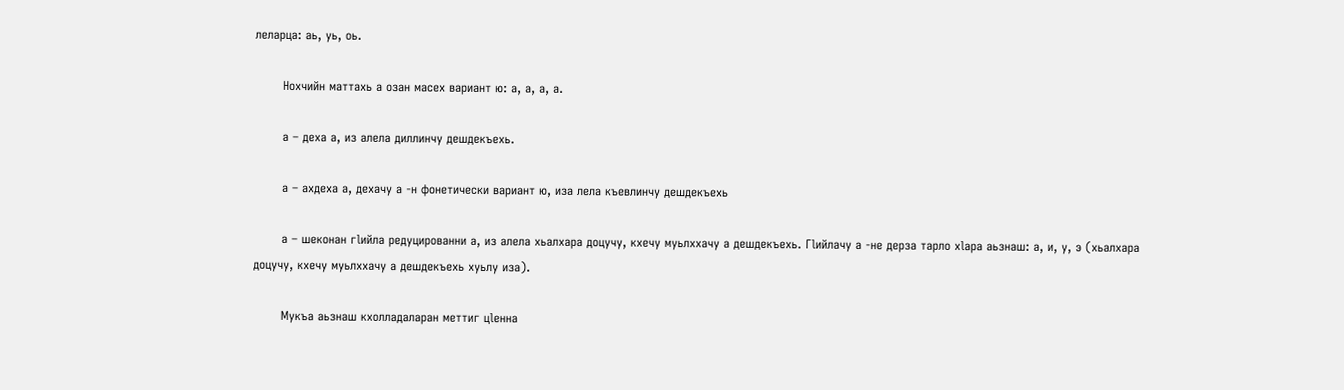леларца: аь, уь, оь.

       Нохчийн маттахь а озан масех вариант ю: а, а, а, а.

       а – деха а, из алела диллинчу дешдекъехь.

       а – ахдеха а, дехачу а -н фонетически вариант ю, иза лела къевлинчу дешдекъехь

       а – шеконан гlийла редуцированни а, из алела хьалхара доцучу, кхечу муьлххачу а дешдекъехь. Гlийлачу а -не дерза тарло хlара аьзнаш: а, и, у, э (хьалхара доцучу, кхечу муьлххачу а дешдекъехь хуьлу иза).

       Мукъа аьзнаш кхолладаларан меттиг цlенна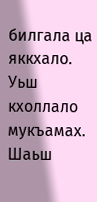билгала ца яккхало. Уьш кхоллало мукъамах. Шаьш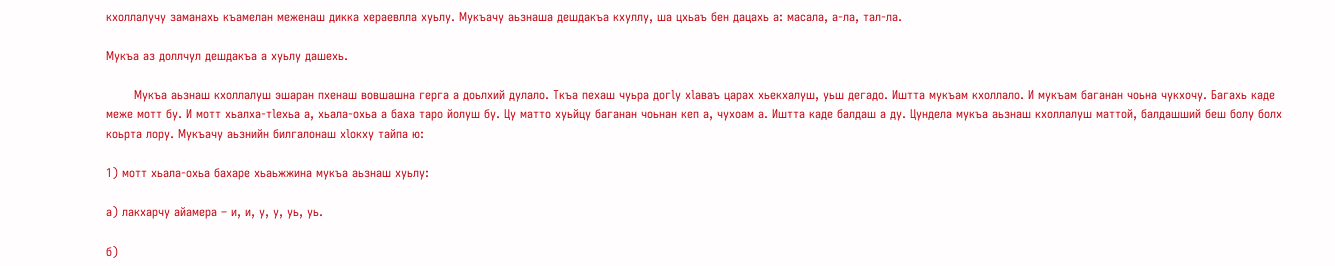кхоллалучу заманахь къамелан меженаш дикка хераевлла хуьлу. Мукъачу аьзнаша дешдакъа кхуллу, ша цхьаъ бен дацахь а: масала, а-ла, тал-ла.

Мукъа аз доллчул дешдакъа а хуьлу дашехь.

       Мукъа аьзнаш кхоллалуш эшаран пхенаш вовшашна герга а доьлхий дулало. Ткъа пехаш чуьра догlу хlаваъ царах хьекхалуш, уьш дегадо. Иштта мукъам кхоллало. И мукъам баганан чоьна чукхочу. Багахь каде меже мотт бу. И мотт хьалха-тlехьа а, хьала-охьа а баха таро йолуш бу. Цу матто хуьйцу баганан чоьнан кеп а, чухоам а. Иштта каде балдаш а ду. Цундела мукъа аьзнаш кхоллалуш маттой, балдашший беш болу болх коьрта лору. Мукъачу аьзнийн билгалонаш хlокху тайпа ю:

1) мотт хьала-охьа бахаре хьаьжжина мукъа аьзнаш хуьлу:

а) лакхарчу айамера – и, и, у, у, уь, уь.

б)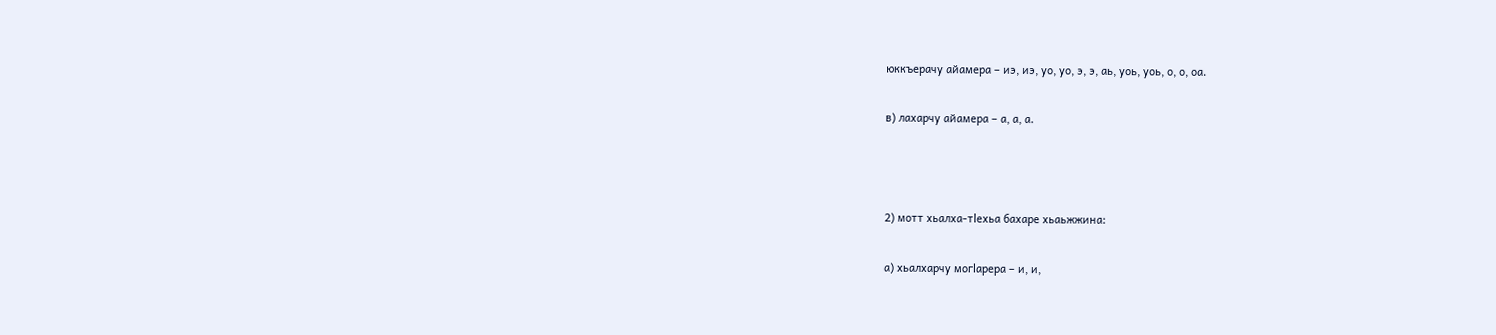юккъерачу айамера – иэ, иэ, уо, уо, э, э, аь, уоь, уоь, о, о, оа.

в) лахарчу айамера – а, а, а.



2) мотт хьалха-тlехьа бахаре хьаьжжина:

а) хьалхарчу могlарера – и, и,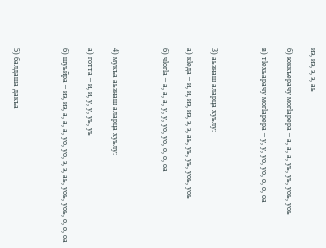иэ, иэ, э, э, аь

б) юккъерачу могlарера – а, а, а, уь, уь, уоь, уоь

в) тlехьарачу могlарера – у, у, уо, уо, о, о, оа



3) аьзнаш аларца хуьлу:

а) кlеда – и, и, иэ, иэ, э, э, аь, уь, уь, уоь, уоь

б) чlогlа – а, а, а, у, у, уо, уо, о, о, оа



4) мукъа аьзнаш аларца хуьлу:

а) готта – и, и, у, у, уь, уь

б) шуьйра – иэ, иэ, а, а, а, уо, уо, э, э, аь, уоь, уоь, о, о, оа



5) балдаша дакъа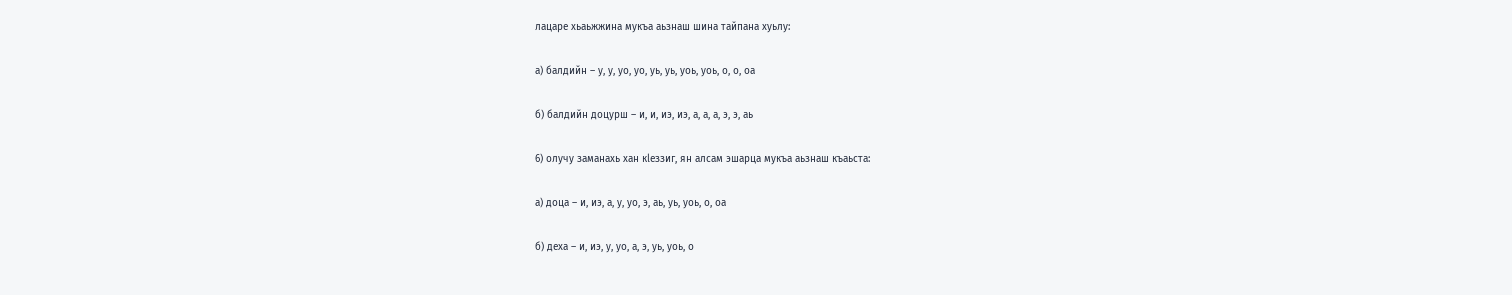лацаре хьаьжжина мукъа аьзнаш шина тайпана хуьлу:

а) балдийн – у, у, уо, уо, уь, уь, уоь, уоь, о, о, оа

б) балдийн доцурш – и, и, иэ, иэ, а, а, а, э, э, аь

6) олучу заманахь хан кlеззиг, ян алсам эшарца мукъа аьзнаш къаьста:

а) доца – и, иэ, а, у, уо, э, аь, уь, уоь, о, оа

б) деха – и, иэ, у, уо, а, э, уь, уоь, о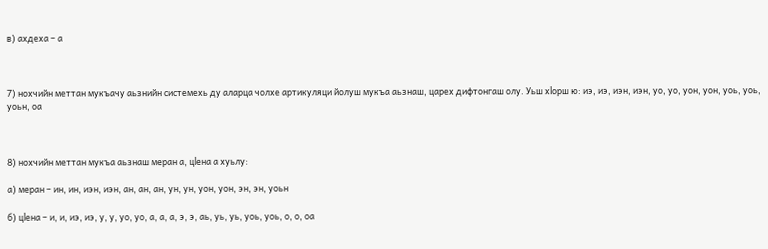в) ахдеха – а



7) нохчийн меттан мукъачу аьзнийн системехь ду аларца чолхе артикуляци йолуш мукъа аьзнаш, царех дифтонгаш олу. Уьш хlорш ю: иэ, иэ, иэн, иэн, уо, уо, уон, уон, уоь, уоь, уоьн, оа



8) нохчийн меттан мукъа аьзнаш меран а, цlена а хуьлу:

а) меран – ин, ин, иэн, иэн, ан, ан, ан, ун, ун, уон, уон, эн, эн, уоьн

б) цlена – и, и, иэ, иэ, у, у, уо, уо, а, а, а, э, э, аь, уь, уь, уоь, уоь, о, о, оа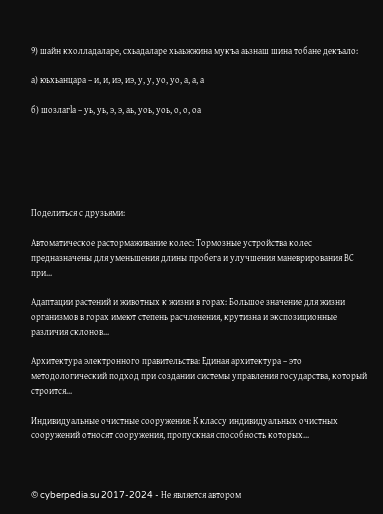9) шайн кхолладаларе, схьадаларе хьаьжжина мукъа аьзнаш шина тобане декъало:

а) юьхьанцара – и, и, иэ, иэ, у, у, уо, уо, а, а, а

б) шозлагlа – уь, уь, э, э, аь, уоь, уоь, о, о, оа






Поделиться с друзьями:

Автоматическое растормаживание колес: Тормозные устройства колес предназначены для уменьшения длины пробега и улучшения маневрирования ВС при...

Адаптации растений и животных к жизни в горах: Большое значение для жизни организмов в горах имеют степень расчленения, крутизна и экспозиционные различия склонов...

Архитектура электронного правительства: Единая архитектура – это методологический подход при создании системы управления государства, который строится...

Индивидуальные очистные сооружения: К классу индивидуальных очистных сооружений относят сооружения, пропускная способность которых...



© cyberpedia.su 2017-2024 - Не является автором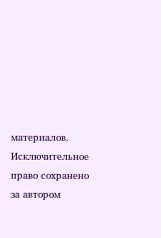материалов. Исключительное право сохранено за автором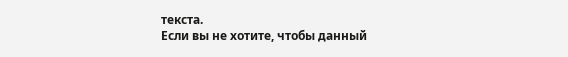текста.
Если вы не хотите, чтобы данный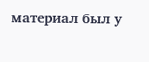материал был у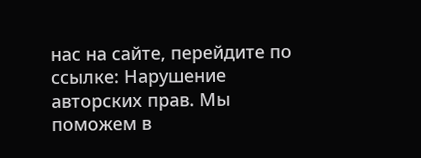нас на сайте, перейдите по ссылке: Нарушение авторских прав. Мы поможем в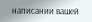написании вашей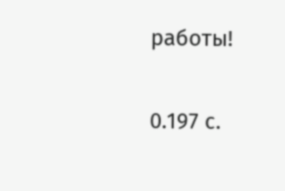работы!

0.197 с.